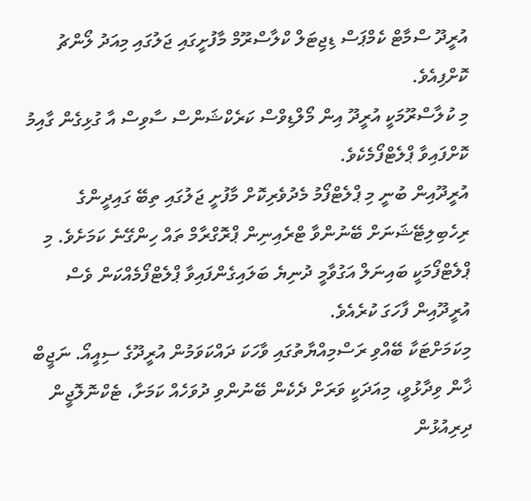އުރީދޫ ސްމާޓް ކެމްޕަސް ޑިޖިޓަލް ކްލާސްރޫމް މާފުށީގައި ޖަލުގައި މިއަދު ލޯންޗު ކޮށްފިއެވެ.
މި ކުލާސްރޫމަކީ އުރީދޫ އިން މޯލްޑިވްސް ކަރެކްޝަންސް ސާވިސް އާ ގުޅިގެން ގާއިމު ކޮށްފައިވާ ޕްލެޓްފޯމެކެވެ.
އުރީދޫއިން ބުނީ މި ޕްލެޓްފޯމު މެދުވެރިކޮށް މާފުށީ ޖަލުގައި ތިބޭ ގައިދީންގެ ރިހެބިލިޓޭޝަނަށް ބޭނުންވާ ޓްރެއިނިން ޕްރޮގްރާމް ތައް ހިންގޭނެ ކަމަށެވެ. މި ޕްލެޓްފޯމަކީ ބައިނަލް އަގުވާމީ ދުނިޔެ ބަލައިގެންފައިވާ ޕްލެޓްފޯމެއްކަން ވެސް އުރީދޫއިން ފާހަގަ ކުރެއެވެ.
މިކަމަށްޓަކާ ބޭއްވި ރަސްމިއްޔާތުގައި ވާހަކަ ދައްކަވަމުން އުރީދޫގެ ސިއީއޯ. ނަޖީބް ޚާން ވިދާޅުވީ، މިއަދަކީ ވަރަށް ދެކެން ބޭނުންވި ދުވަހެއް ކަމަށާ، ޓެކްނޮލޮޖީން ދިރިއުޅުން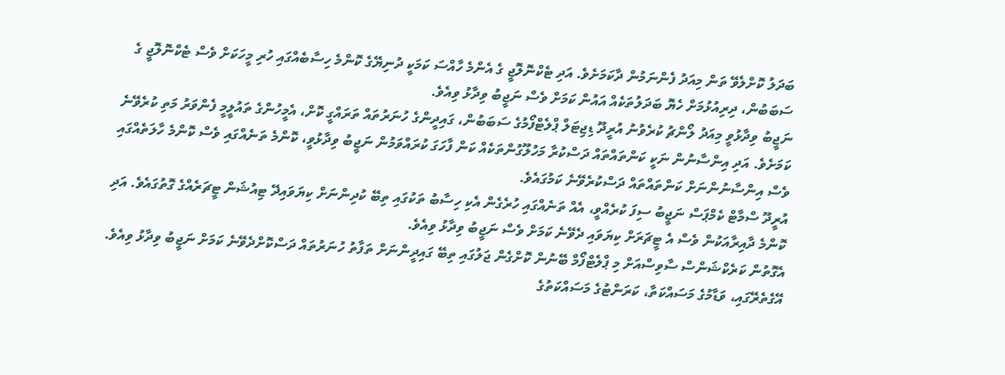ބަދަލު ކޮށްލެވޭ ތަން މިއަދު ފެންނަމުން ދާކަމަށެވެ. އަދި ޓެކްނޮލޮޖީ ގެ އެންމެ ހާއްސަ ކަމަކީ ދުނިޔޭގެ ކޮންމެ ހިސާބެއްގައި ހުރި މީހަކަށް ވެސް ޓެކްނޮލޮޖީ ގެ ސަބަބުން، ދިރިއުޅުމަށް ހެޔޮ ބަދަލުތަކެއް އައުން ކަމަށް ވެސް ނަޖީބު ވިދާޅު ވިއެވެ.
ނަޖީބު ވިދާޅުވީ މިއަދު ލޯންޗު ކުރެވުނު އުރީދޫ ޑިޖިޓަލް ޕްލެޓްފޯމުގެ ސަބަބުން، ގައިދީންގެ ހުނަރުތައް ތަރައްގީ ކޮށް، އެމީހުންގެ ތައުލީމީ ފެންވަރު މަތި ކުރެވޭނެ ކަމަށެވެ. އަދި އިންސާނުން ނަކީ ކަންތައްތައް ދަސްކުރާ މަހުލޫގުންތަކެއް ކަން ފާހަގަ ކުރައްވަމުން ނަޖީބު ވިދާޅުވީ، ކޮންމެ ތަނެއްގައި ވެސް ކޮންމެ ހާލަތެއްގައި ވެސް އިންސާނުންނަށް ކަންތައްތައް ދަސްކުރެވޭނެ ކަމުގައެވެ.
އުރީދޫ ސްމާޓް ކެމްޕަސް ނަޖީބު ސިފަ ކުރެއްވީ، އެއް ތަނެއްގައި ހުރެގެން އެކި ހިސާބު ތަކުގައި ތިބޭ ކުދިންނަށް ކިޔަވައިދޭ ޓިއުޝަން ޓީޗަރެއްގެ ގޮތުގައެވެ. އަދި ކޮންމެ ދާއިރާއަކުން ވެސް އެ ޓީޗަރަށް ކިޔަވައި ދެވޭނެ ކަމަށް ވެސް ނަޖީބު ވިދާޅު ވިއެވެ.
އެގޮތުން ކަރެކްޝަންސް ސާވިސްއަށް މި ޕްލެޓްފޯމް ބޭނުން ކޮށްގެން ޖަލުގައި ތިބޭ ގައިދީންނަށް ތަފާތު ހުނަރުތައް ދަސްކޮށްދެވޭނެ ކަމަށް ނަޖީބު ވިދާޅު ވިއެވެ. އޭގެތެރޭގައި، ވަޑާމުގެ މަސައްކަތާ، ކަރަންޓުގެ މަސައްކަތުގެ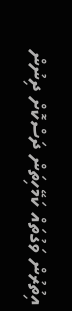އިތުރުން ވަގުތައް ކަމޭހިތަން ދަސްކޮށް ދިނުން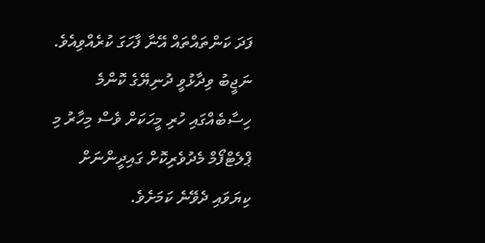ފަދަ ކަންތައްތައް އޭނާ ފާހަގަ ކުރެއްވިއެވެ. ނަޖީބު ވިދާޅުވީ ދުނިޔޭގެ ކޮންމެ ހިސާބެއްގައި ހުރި މީހަކަށް ވެސް މިހާރު މި ޕްލެޓްފޯމް މެދުވެރިކޮށް ގައިދީންނަށް ކިޔަވައި ދެވޭނެ ކަމަށެވެ.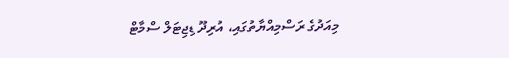މިއަދުގެ ރަސްމިއްޔާތުގައި، އުރިދޫ ޑިޖިޓަލް ސްމާޓް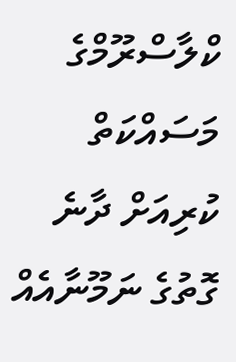ކްލާސްރޫމްގެ މަސައްކަތް ކުރިއަށް ދާނެ ގޮތުގެ ނަމޫނާއެއް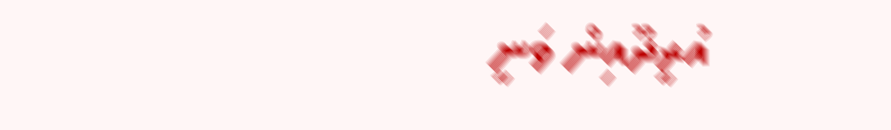އުރީދޫއިން ވަނީ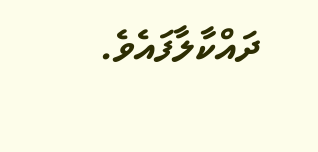ދައްކާލާފައެވެ.